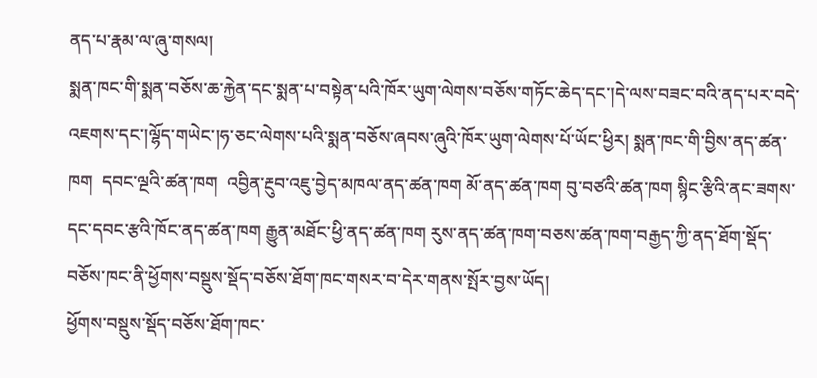ནད་པ་རྣམ་ལ་ཞུ་གསལ།
སྨན་ཁང་གི་སྨན་བཅོས་ཆ་རྐྱེན་དང་སྨན་པ་བསྟེན་པའི་ཁོར་ཡུག་ལེགས་བཅོས་གཏོང་ཆེད་དང་།དེ་ལས་བཟང་བའི་ནད་པར་བདེ་འཇགས་དང་།ལྷོད་གཡེང་།ཧ་ཅང་ལེགས་པའི་སྨན་བཅོས་ཞབས་ཞུའི་ཁོར་ཡུག་ལེགས་པོ་ཡོང་ཕྱིར། སྨན་ཁང་གི་བྱིས་ནད་ཚན་ཁག  དབང་ལྔའི་ཚན་ཁག  འབྱིན་རྔུབ་འཇུ་བྱེད་མཁལ་ནད་ཚན་ཁག མོ་ནད་ཚན་ཁག བུ་བཙའི་ཚན་ཁག སྙིང་རྩིའི་ནང་ཟགས་དང་དབང་རྩའི་ཁོང་ནད་ཚན་ཁག རྒྱུན་མཐོང་ཕྱི་ནད་ཚན་ཁག རུས་ནད་ཚན་ཁག་བཅས་ཚན་ཁག་བརྒྱད་ཀྱི་ནད་ཐོག་སྡོད་བཅོས་ཁང་ནི་ཕྱོགས་བསྡུས་སྡོད་བཅོས་ཐོག་ཁང་གསར་བ་དེར་གནས་སྤོར་བྱས་ཡོད།
ཕྱོགས་བསྡུས་སྡོད་བཅོས་ཐོག་ཁང་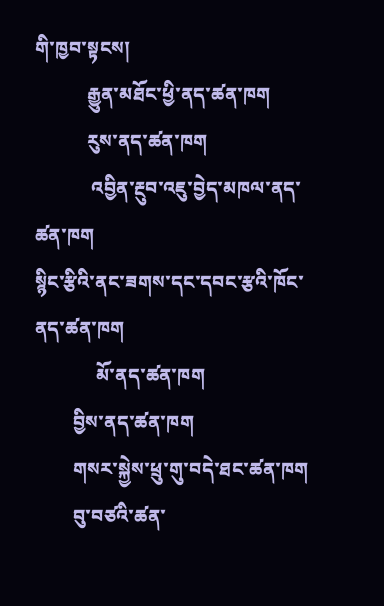གི་ཁྱབ་སྟངས།
           རྒྱུན་མཐོང་ཕྱི་ནད་ཚན་ཁག
           རུས་ནད་ཚན་ཁག
            འབྱིན་རྔུབ་འཇུ་བྱེད་མཁལ་ནད་ཚན་ཁག
སྙིང་རྩིའི་ནང་ཟགས་དང་དབང་རྩའི་ཁོང་ནད་ཚན་ཁག
             མོ་ནད་ཚན་ཁག
        བྱིས་ནད་ཚན་ཁག
        གསར་སྐྱེས་ཕྲུ་གུ་བདེ་ཐང་ཚན་ཁག
        བུ་བཙའི་ཚན་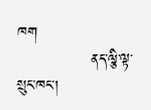ཁག
              ནད་ལྕི་ལྟ་སྲུང་ཁང་།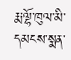རྨ་ལྷོ་ཁུལ་མི་དམངས་སྨན་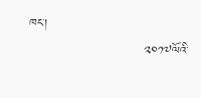ཁང་།
                            ༢༠༡༧ལོའི་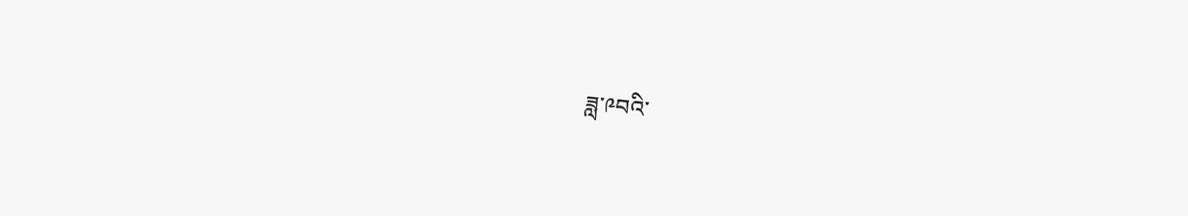ཟླ་༩བའི་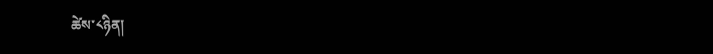ཚེས་༨ཉིན།